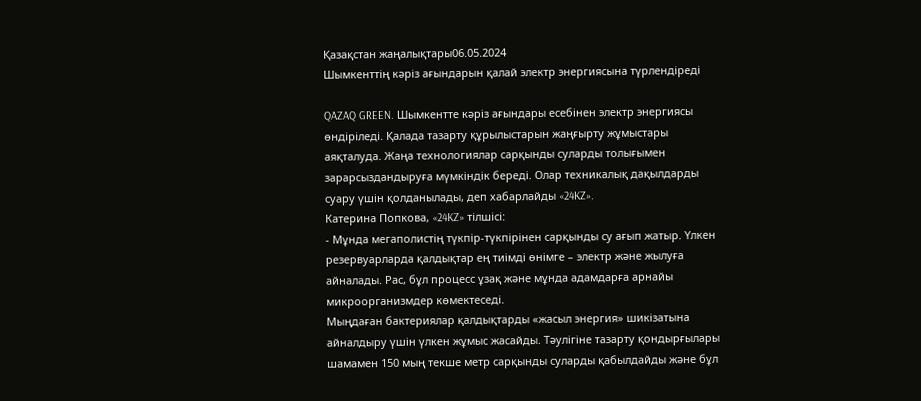Қазақстан жаңалықтары06.05.2024
Шымкенттің кәріз ағындарын қалай электр энергиясына түрлендіреді

QAZAQ GREEN. Шымкентте кәріз ағындары есебінен электр энергиясы өндіріледі. Қалада тазарту құрылыстарын жаңғырту жұмыстары аяқталуда. Жаңа технологиялар сарқынды суларды толығымен зарарсыздандыруға мүмкіндік береді. Олар техникалық дақылдарды суару үшін қолданылады, деп хабарлайды «24KZ».
Катерина Попкова, «24KZ» тілшісі:
- Мұнда мегаполистің түкпір-түкпірінен сарқынды су ағып жатыр. Үлкен резервуарларда қалдықтар ең тиімді өнімге – электр және жылуға айналады. Рас, бұл процесс ұзақ және мұнда адамдарға арнайы микроорганизмдер көмектеседі.
Мыңдаған бактериялар қалдықтарды «жасыл энергия» шикізатына айналдыру үшін үлкен жұмыс жасайды. Тәулігіне тазарту қондырғылары шамамен 150 мың текше метр сарқынды суларды қабылдайды және бұл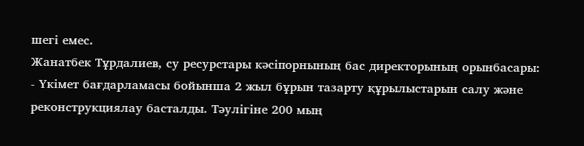шегі емес.
Жанатбек Тұрдалиев, су ресурстары кәсіпорнының бас директорының орынбасары:
- Үкімет бағдарламасы бойынша 2 жыл бұрын тазарту құрылыстарын салу және реконструкциялау басталды. Тәулігіне 200 мың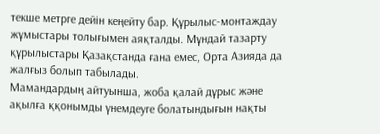текше метрге дейін кеңейту бар. Құрылыс-монтаждау жұмыстары толығымен аяқталды. Мұндай тазарту құрылыстары Қазақстанда ғана емес, Орта Азияда да жалғыз болып табылады.
Мамандардың айтуынша, жоба қалай дұрыс және ақылға ққонымды үнемдеуге болатындығын нақты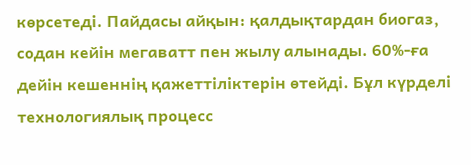көрсетеді. Пайдасы айқын: қалдықтардан биогаз, содан кейін мегаватт пен жылу алынады. 60%-ға дейін кешеннің қажеттіліктерін өтейді. Бұл күрделі технологиялық процесс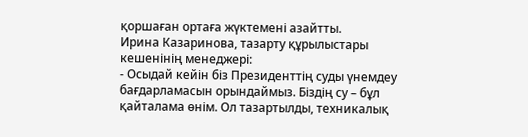қоршаған ортаға жүктемені азайтты.
Ирина Казаринова, тазарту құрылыстары кешенінің менеджері:
- Осыдай кейін біз Президенттің суды үнемдеу бағдарламасын орындаймыз. Біздің су – бұл қайталама өнім. Ол тазартылды, техникалық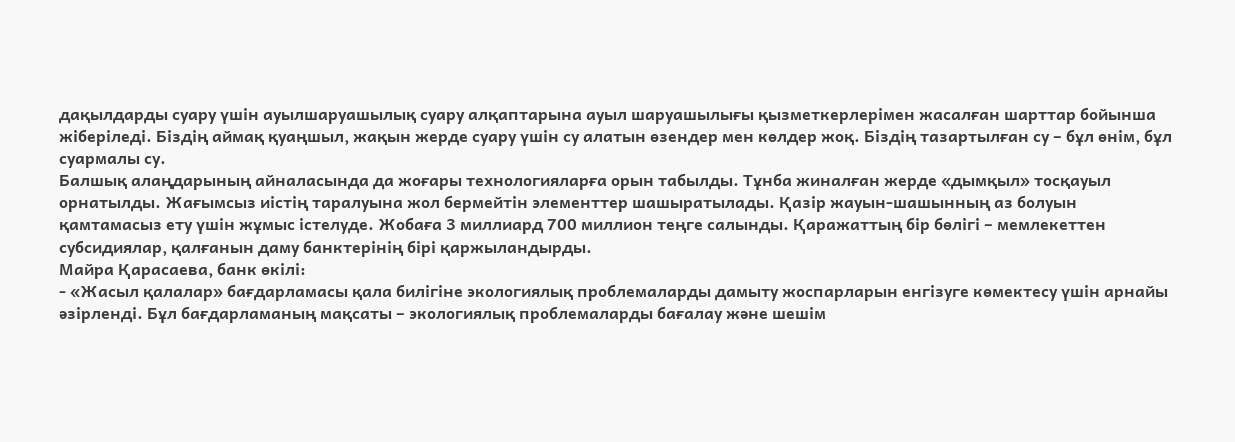дақылдарды суару үшін ауылшаруашылық суару алқаптарына ауыл шаруашылығы қызметкерлерімен жасалған шарттар бойынша жіберіледі. Біздің аймақ қуаңшыл, жақын жерде суару үшін су алатын өзендер мен көлдер жоқ. Біздің тазартылған су – бұл өнім, бұл суармалы су.
Балшық алаңдарының айналасында да жоғары технологияларға орын табылды. Тұнба жиналған жерде «дымқыл» тосқауыл орнатылды. Жағымсыз иістің таралуына жол бермейтін элементтер шашыратылады. Қазір жауын-шашынның аз болуын қамтамасыз ету үшін жұмыс істелуде. Жобаға 3 миллиард 700 миллион теңге салынды. Қаражаттың бір бөлігі – мемлекеттен субсидиялар, қалғанын даму банктерінің бірі қаржыландырды.
Майра Қарасаева, банк өкілі:
- «Жасыл қалалар» бағдарламасы қала билігіне экологиялық проблемаларды дамыту жоспарларын енгізуге көмектесу үшін арнайы әзірленді. Бұл бағдарламаның мақсаты – экологиялық проблемаларды бағалау және шешім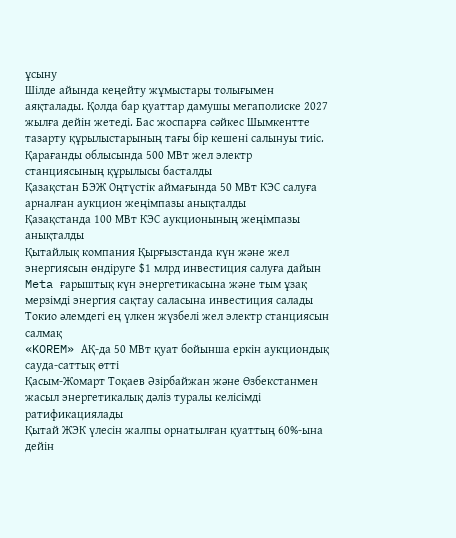ұсыну
Шілде айында кеңейту жұмыстары толығымен аяқталады. Қолда бар қуаттар дамушы мегаполиске 2027 жылға дейін жетеді. Бас жоспарға сәйкес Шымкентте тазарту құрылыстарының тағы бір кешені салынуы тиіс.
Қарағанды облысында 500 МВт жел электр станциясының құрылысы басталды
Қазақстан БЭЖ Оңтүстік аймағында 50 МВт КЭС салуға арналған аукцион жеңімпазы анықталды
Қазақстанда 100 МВт КЭС аукционының жеңімпазы анықталды
Қытайлық компания Қырғызстанда күн және жел энергиясын өндіруге $1 млрд инвестиция салуға дайын
Meta ғарыштық күн энергетикасына және тым ұзақ мерзімді энергия сақтау саласына инвестиция салады
Токио әлемдегі ең үлкен жүзбелі жел электр станциясын салмақ
«KOREM» АҚ-да 50 МВт қуат бойынша еркін аукциондық сауда-саттық өтті
Қасым-Жомарт Тоқаев Әзірбайжан және Өзбекстанмен жасыл энергетикалық дәліз туралы келісімді ратификациялады
Қытай ЖЭК үлесін жалпы орнатылған қуаттың 60%-ына дейін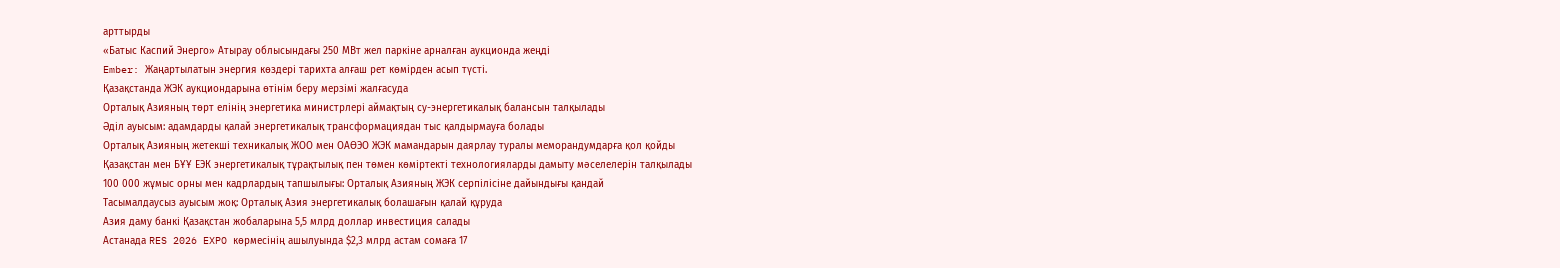арттырды
«Батыс Каспий Энерго» Атырау облысындағы 250 МВт жел паркіне арналған аукционда жеңді
Ember: Жаңартылатын энергия көздері тарихта алғаш рет көмірден асып түсті.
Қазақстанда ЖЭК аукциондарына өтінім беру мерзімі жалғасуда
Орталық Азияның төрт елінің энергетика министрлері аймақтың су-энергетикалық балансын талқылады
Әділ ауысым: адамдарды қалай энергетикалық трансформациядан тыс қалдырмауға болады
Орталық Азияның жетекші техникалық ЖОО мен ОАӨЭО ЖЭК мамандарын даярлау туралы меморандумдарға қол қойды
Қазақстан мен БҰҰ ЕЭК энергетикалық тұрақтылық пен төмен көміртекті технологияларды дамыту мәселелерін талқылады
100 000 жұмыс орны мен кадрлардың тапшылығы: Орталық Азияның ЖЭК серпілісіне дайындығы қандай
Тасымалдаусыз ауысым жоқ: Орталық Азия энергетикалық болашағын қалай құруда
Азия даму банкі Қазақстан жобаларына 5,5 млрд доллар инвестиция салады
Астанада RES 2026 EXPO көрмесінің ашылуында $2,3 млрд астам сомаға 17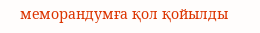меморандумға қол қойылды